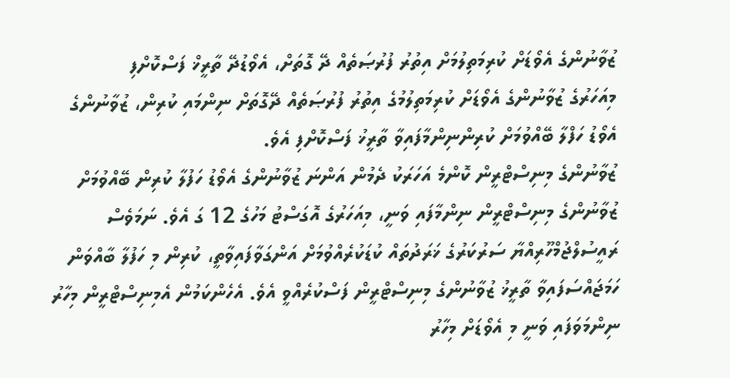ޒުވާނުންގެ އެވޯޑަށް ކުރިމަތިލުމަށް އިތުރު ފުރުޞަތެއް ދޭ ގޮތަށް، އެވޯޑުދޭ ތާރީޚް ފަސްކޮށްފި
މިއަހަރުގެ ޒުވާނުންގެ އެވޯޑަށް ކުރިމަތިލުމުގެ އިތުރު ފުރުޞަތެއް ދޭގޮތަށް ނިންމައި ކުރިން، ޒުވާނުންގެ އެވޯޑު ހަފްލާ ބޭއްވުމަށް ކުރިންނިންމާފައިވާ ތާރީޚު ފަސްކޮށްފި އެވެ.
ޒުވާނުންގެ މިނިސްޓްރީން ކޮންމެ އަހަރަކު ދެމުން އަންނަ ޒުވާނުންގެ އެވޯޑު ހަފުލާ ކުރިން ބޭއްވުމަށް ޒުވާނުންގެ މިނިސްޓްރީން ނިންމާފައި ވަނީ، މިއަހަރުގެ އޮގަސްޓު މަހުގެ 12 ގަ އެވެ. ނަމަވެސް ރައީސުލްޖުމްހޫރިއްޔާ ސަރުކަރުގެ ޚަރަދުތައް ކުޑަކުރެއްވުމަށް އަންގަވާފައިވާތީ، ކުރިން މި ހަފުލާ ބާއްވަން ހަމަޖައްސަފައިވާ ތާރީޚު ޒުވާނުންގެ މިނިސްޓްރީން ފަސްކުރެއްވީ އެވެ. އެހެންކަމުން އެމިނިސްޓްރީން މިހާރު ނިންމަވަފައި ވަނީ މި އެވޯޑަށް މިހާރު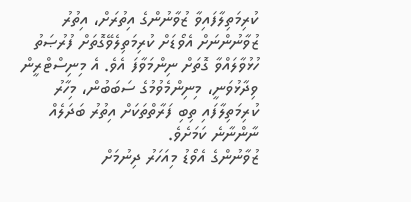ކުރިމަތިލާފައިވާ ޒުވާނުންގެ އިތުރަށް، އިތުރު ޒުވާނުންނަށް އެވޯޑަށް ކުރިމަތިލެވޭގޮތަށް ފުރުޞަތު ހުޅުވާލައްވާ ގޮތަށް ނިންމަވާފަ އެވެ. އެ މިނިސްޓްރީން ވިދާޅުވަނީ، މިނިންމެވުމުގެ ސަބަބުން، މިހާރު ކުރިމަތިލާފައި ތިބި ފަރާތްތަކަށް އިތުރު ބަދަލެއް ނާންނާނެ ކަމަށެވެ.
ޒުވާނުންގެ އެވޯޑު މިއަހަރު ދިނުމަށް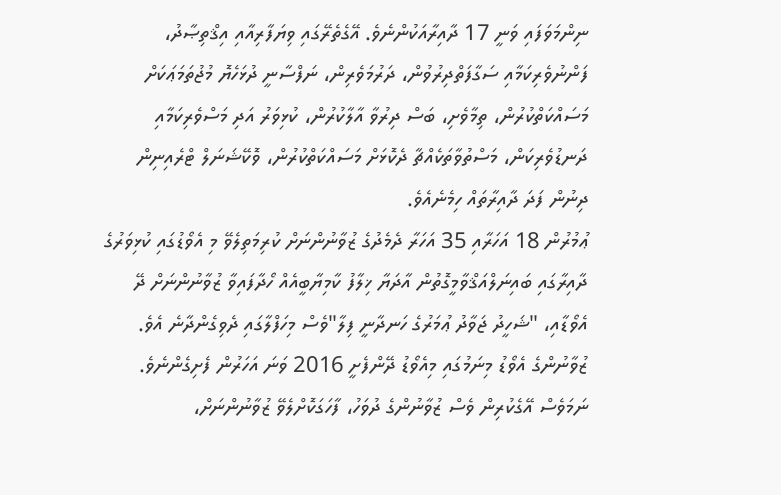ނިންމަވަފައި ވަނީ 17 ދާއިރާއަކުންނެވެ. އޭގެތެރޭގައި ވިޔަފާރިއާއި އިޤްތިޞާދު، ފަންނުވެރިކަމާއި ސަގާފަތްދިރުވުން، ދަރުމަވެރިން، ނަފްސާނީ ދުޅަހެޔޮ މުޖުތަމަޢަކަށް މަސައްކަތްކުރުން، ތިމާވެށި، ބަސް ދިރުވާ އާލާކުރުން، ކުޅިވަރު އަދި މަސްވެރިކަމާއި ދަނޑުވެރިކަން، މަސްތުވާތަކެއްޗާ ދެކޮޅަށް މަސައްކަތްކުރުން، ވޮކޭޝަނަލް ޓްރެއިނިން ދިނުން ފަދަ ދާއިރާތައް ހިމެނެއެވެ.
ޢުމުރުން 18 އަހަރާއި 35 އަހަރާ ދެމެދުގެ ޒުވާނުންނަށް ކުރިމަތިލެވޭ މި އެވޯޑުގައި ކުޅިވަރުގެ ދާއިރާގައި ބައިނަލްއަޤްވާމީގޮތުން އާދަޔާ ޚިލާފު ކާމިޔާބީއެއް ހޯދާފައިވާ ޒުވާނުންނަށް ދޭ އެވޯޑާއި، "ޝަހީދު ޖަވާދު ޢުމަރުގެ ހަނދާނީ ފިލާ"ވެސް މިހަފްލާގައި ދެވިގެންދާނެ އެވެ.
ޒުވާނުންގެ އެވޯޑު މިނަމުގައި މިއެވޯޑު ދޭންފެށީ 2016 ވަނަ އަހަރުން ފެށިގެންނެވެ. ނަމަވެސް އޭގެކުރިން ވެސް ޒުވާނުންގެ ދުވަހު، ފާހަގަކޮށްލެވޭ ޒުވާނުންނަށް،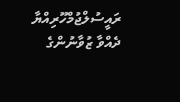ރައީސުލްޖުމްހޫރިއްޔާ ދެއްވާ ޒުވާނުންގެ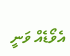އެވޯޑެއް ވަނީ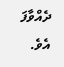ދެއްވާފަ އެވެ.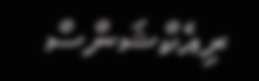ރިއެކްޝަންސް